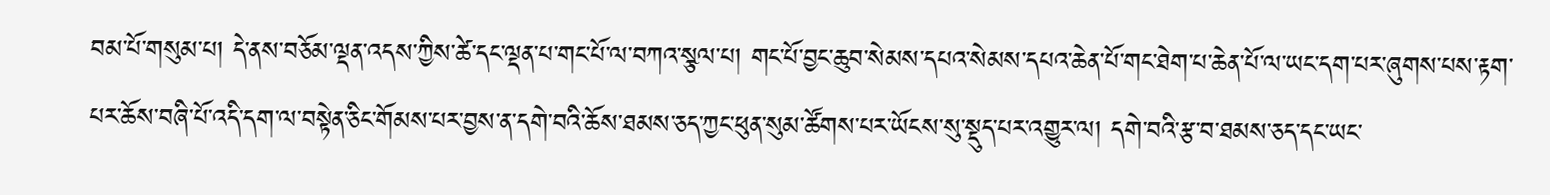བམ་པོ་གསུམ་པ། དེ་ནས་བཅོམ་ལྡན་འདས་ཀྱིས་ཚེ་དང་ལྡན་པ་གང་པོ་ལ་བཀའ་སྩལ་པ། གང་པོ་བྱང་ཆུབ་སེམས་དཔའ་སེམས་དཔའ་ཆེན་པོ་གང་ཐེག་པ་ཆེན་པོ་ལ་ཡང་དག་པར་ཞུགས་པས་རྟག་པར་ཆོས་བཞི་པོ་འདི་དག་ལ་བསྟེན་ཅིང་གོམས་པར་བྱས་ན་དགེ་བའི་ཆོས་ཐམས་ཅད་ཀྱང་ཕུན་སུམ་ཚོགས་པར་ཡོངས་སུ་སྡུད་པར་འགྱུར་ལ། དགེ་བའི་རྩ་བ་ཐམས་ཅད་དང་ཡང་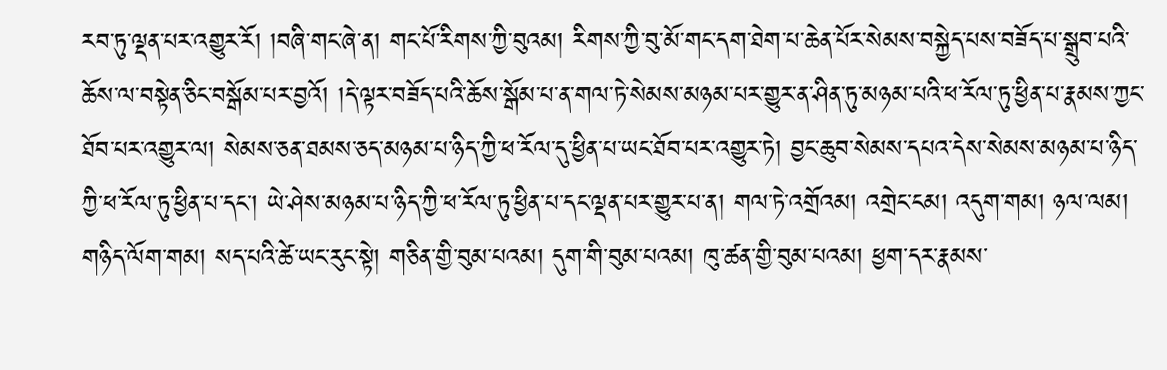རབ་ཏུ་ལྡན་པར་འགྱུར་རོ། །བཞི་གང་ཞེ་ན། གང་པོ་རིགས་ཀྱི་བུའམ། རིགས་ཀྱི་བུ་མོ་གང་དག་ཐེག་པ་ཆེན་པོར་སེམས་བསྐྱེད་པས་བཟོད་པ་སྒྲུབ་པའི་ཆོས་ལ་བསྟེན་ཅིང་བསྒོམ་པར་བྱའོ། །དེ་ལྟར་བཟོད་པའི་ཆོས་སྒོམ་པ་ན་གལ་ཏེ་སེམས་མཉམ་པར་གྱུར་ན་ཤིན་ཏུ་མཉམ་པའི་ཕ་རོལ་ཏུ་ཕྱིན་པ་རྣམས་ཀྱང་ཐོབ་པར་འགྱུར་ལ། སེམས་ཅན་ཐམས་ཅད་མཉམ་པ་ཉིད་ཀྱི་ཕ་རོལ་དུ་ཕྱིན་པ་ཡང་ཐོབ་པར་འགྱུར་ཏེ། བྱང་ཆུབ་སེམས་དཔའ་དེས་སེམས་མཉམ་པ་ཉིད་ཀྱི་ཕ་རོལ་ཏུ་ཕྱིན་པ་དང་། ཡེ་ཤེས་མཉམ་པ་ཉིད་ཀྱི་ཕ་རོལ་ཏུ་ཕྱིན་པ་དང་ལྡན་པར་གྱུར་པ་ན། གལ་ཏེ་འགྲོའམ། འགྲེང་ངམ། འདུག་གམ། ཉལ་ལམ། གཉིད་ལོག་གམ། སད་པའི་ཚེ་ཡང་རུང་སྟེ། གཅིན་གྱི་བུམ་པའམ། དུག་གི་བུམ་པའམ། ཁུ་ཚན་གྱི་བུམ་པའམ། ཕྱག་དར་རྣམས་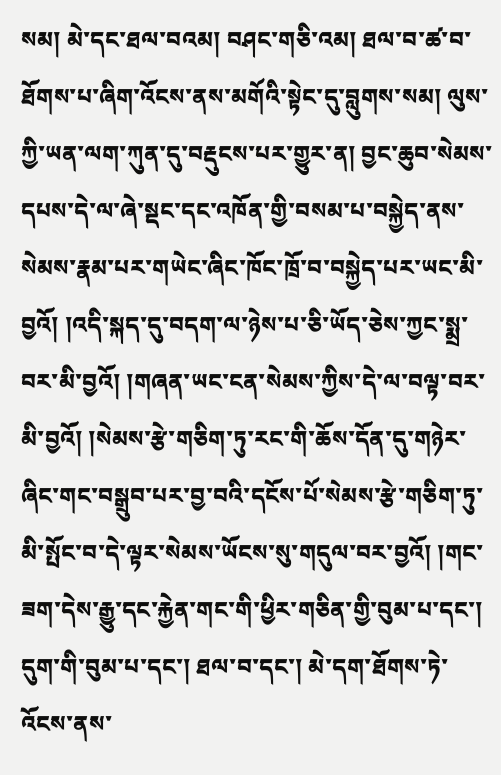སམ། མེ་དང་ཐལ་བའམ། བཤང་གཅི་འམ། ཐལ་བ་ཚ་བ་ཐོགས་པ་ཞིག་འོངས་ནས་མགོའི་སྟེང་དུ་བླུགས་སམ། ལུས་ཀྱི་ཡན་ལག་ཀུན་དུ་བརྡུངས་པར་གྱུར་ན། བྱང་ཆུབ་སེམས་དཔས་དེ་ལ་ཞེ་སྡང་དང་འཁོན་གྱི་བསམ་པ་བསྐྱེད་ནས་སེམས་རྣམ་པར་གཡེང་ཞིང་ཁོང་ཁྲོ་བ་བསྐྱེད་པར་ཡང་མི་བྱའོ། །འདི་སྐད་དུ་བདག་ལ་ཉེས་པ་ཅི་ཡོད་ཅེས་ཀྱང་སྨྲ་བར་མི་བྱའོ། །གཞན་ཡང་ངན་སེམས་ཀྱིས་དེ་ལ་བལྟ་བར་མི་བྱའོ། །སེམས་རྩེ་གཅིག་ཏུ་རང་གི་ཆོས་དོན་དུ་གཉེར་ཞིང་གང་བསྒྲུབ་པར་བྱ་བའི་དངོས་པོ་སེམས་རྩེ་གཅིག་ཏུ་མི་སྤོང་བ་དེ་ལྟར་སེམས་ཡོངས་སུ་གདུལ་བར་བྱའོ། །གང་ཟག་དེས་རྒྱུ་དང་རྐྱེན་གང་གི་ཕྱིར་གཅིན་གྱི་བུམ་པ་དང་། དུག་གི་བུམ་པ་དང་། ཐལ་བ་དང་། མེ་དག་ཐོགས་ཏེ་འོངས་ནས་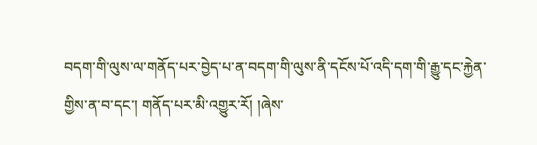བདག་གི་ལུས་ལ་གནོད་པར་བྱེད་པ་ན་བདག་གི་ལུས་ནི་དངོས་པོ་འདི་དག་གི་རྒྱུ་དང་རྐྱེན་གྱིས་ན་བ་དང་། གནོད་པར་མི་འགྱུར་རོ། །ཞེས་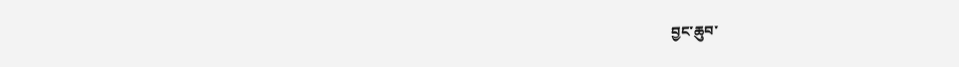བྱང་ཆུབ་